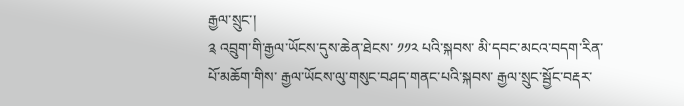རྒྱལ་སྲུང་།
༉ འབྲུག་གི་རྒྱལ་ཡོངས་དུས་ཆེན་ཐེངས་ ༡༡༢ པའི་སྐབས་ མི་དབང་མངའ་བདག་རིན་པོ་མཆོག་གིས་ རྒྱལ་ཡོངས་ལུ་གསུང་བཤད་གནང་པའི་སྐབས་ རྒྱལ་སྲུང་སྦྱོང་བརྡར་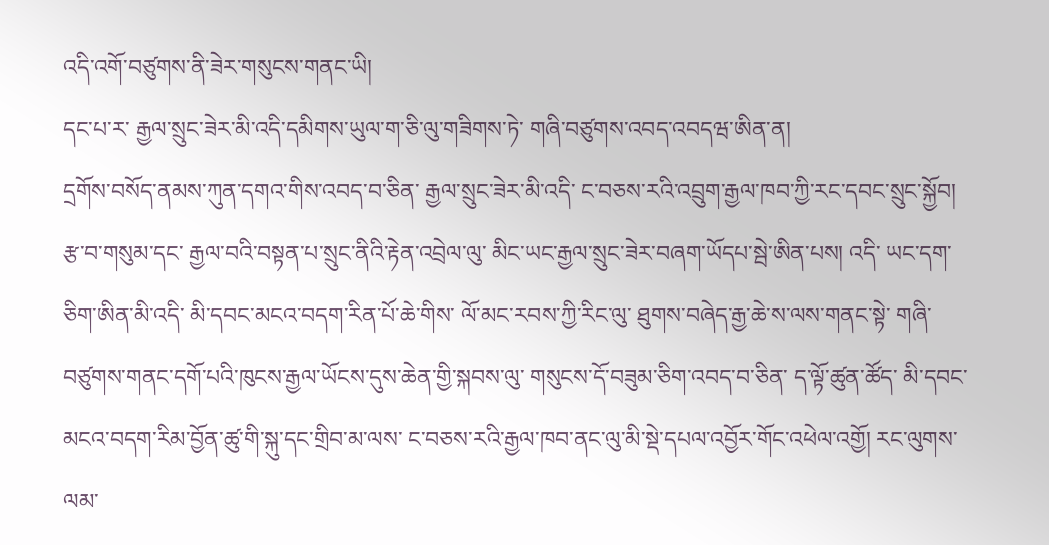འདི་འགོ་བཙུགས་ནི་ཟེར་གསུངས་གནང་ཡི།
དང་པ་ར་ རྒྱལ་སྲུང་ཟེར་མི་འདི་དམིགས་ཡུལ་ག་ཅི་ལུ་གཟིགས་ཏེ་ གཞི་བཙུགས་འབད་འབདཝ་ཨིན་ན།
དྲགོས་བསོད་ནམས་ཀུན་དགའ་གིས་འབད་བ་ཅིན་ རྒྱལ་སྲུང་ཟེར་མི་འདི་ ང་བཅས་རའི་འབྲུག་རྒྱལ་ཁབ་ཀྱི་རང་དབང་སྲུང་སྐྱོབ། རྩ་བ་གསུམ་དང་ རྒྱལ་བའི་བསྟན་པ་སྲུང་ནིའི་རྟེན་འབྲེལ་ལུ་ མིང་ཡང་རྒྱལ་སྲུང་ཟེར་བཞག་ཡོདཔ་སྦེ་ཨིན་པས། འདི་ ཡང་དག་ཅིག་ཨིན་མི་འདི་ མི་དབང་མངའ་བདག་རིན་པོ་ཆེ་གིས་ ལོ་མང་རབས་ཀྱི་རིང་ལུ་ ཐུགས་བཞེད་རྒྱ་ཆེ་ས་ལས་གནང་སྟེ་ གཞི་བཙུགས་གནང་དགོ་པའི་ཁུངས་རྒྱལ་ཡོངས་དུས་ཆེན་གྱི་སྐབས་ལུ་ གསུངས་དོ་བཟུམ་ཅིག་འབད་བ་ཅིན་ ད་ལྟོ་ཚུན་ཚོད་ མི་དབང་མངའ་བདག་རིམ་བྱོན་ཚུ་གི་སྐུ་དང་གྲིབ་མ་ལས་ ང་བཅས་རའི་རྒྱལ་ཁབ་ནང་ལུ་མི་སྡེ་དཔལ་འབྱོར་གོང་འཕེལ་འགྱོ། རང་ལུགས་ལམ་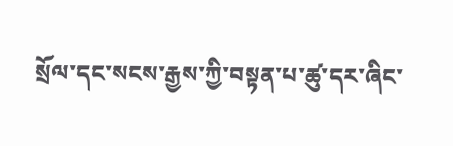སྲོལ་དང་སངས་རྒྱས་ཀྱི་བསྟན་པ་ཚུ་དར་ཞིང་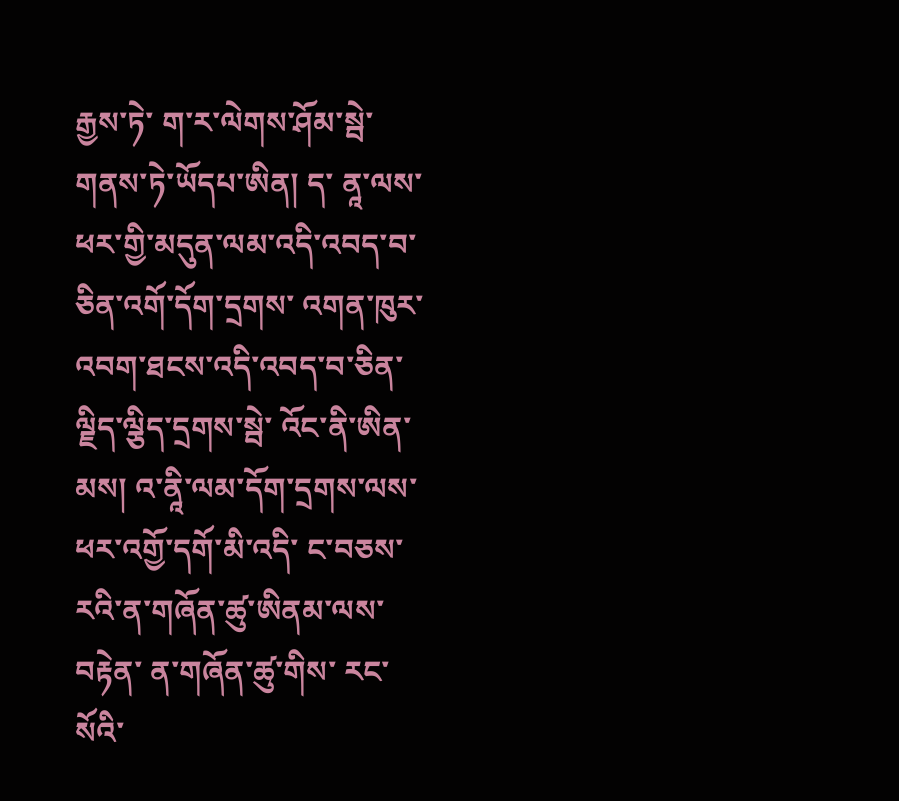རྒྱས་ཏེ་ ག་ར་ལེགས་ཤོམ་སྦེ་གནས་ཏེ་ཡོདཔ་ཨིན། ད་ ནཱ་ལས་ཕར་གྱི་མདུན་ལམ་འདི་འབད་བ་ཅིན་འགོ་དོག་དྲགས་ འགན་ཁུར་འབག་ཐངས་འདི་འབད་བ་ཅིན་ ལྗིད་ལྕིད་དྲགས་སྦེ་ འོང་ནི་ཨིན་མས། འ་ནཱི་ལམ་དོག་དྲགས་ལས་ཕར་འགྱོ་དགོ་མི་འདི་ ང་བཅས་རའི་ན་གཞོན་ཚུ་ཨིནམ་ལས་བརྟེན་ ན་གཞོན་ཚུ་གིས་ རང་སོའི་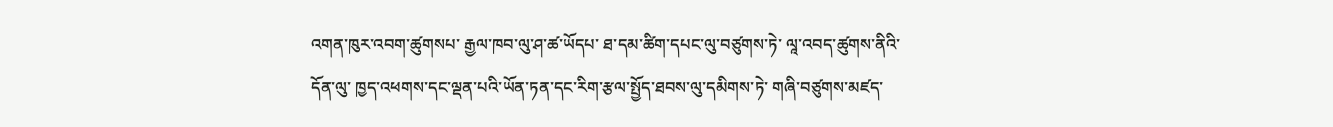འགན་ཁུར་འབག་ཚུགསཔ་ རྒྱལ་ཁབ་ལུ་ཤ་ཚ་ཡོདཔ་ ཐ་དམ་ཚིག་དཔང་ལུ་བཙུགས་ཏེ་ ལཱ་འབད་ཚུགས་ནིའི་དོན་ལུ་ ཁྱད་འཕགས་དང་ལྡན་པའི་ཡོན་ཏན་དང་རིག་རྩལ་སྤྱོད་ཐབས་ལུ་དམིགས་ཏེ་ གཞི་བཙུགས་མཛད་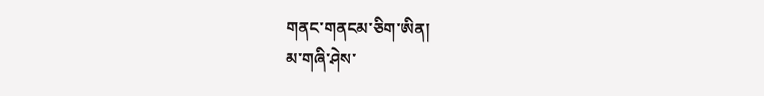གནང་གནངམ་ཅིག་ཨིན།
མ་གཞི་ཤེས་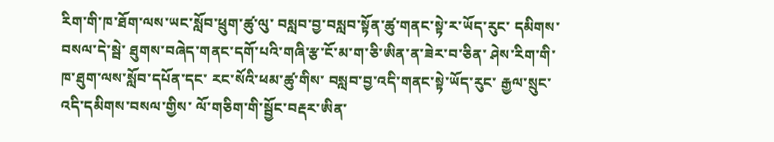རིག་གི་ཁ་ཐོག་ལས་ཡང་སློབ་ཕྲུག་ཚུ་ལུ་ བསླབ་བྱ་བསླབ་སྟོན་ཚུ་གནང་སྟེ་ར་ཡོད་རུང་ དམིགས་བསལ་དེ་སྦེ་ ཐུགས་བཞེད་གནང་དགོ་པའི་གཞི་རྩ་ངོ་མ་ག་ཅི་ཨིན་ན་ཟེར་བ་ཅིན་ ཤེས་རིག་གི་ཁ་ཐུག་ལས་སློབ་དཔོན་དང་ རང་སོའི་ཕམ་ཚུ་གིས་ བསླབ་བྱ་འདི་གནང་སྟེ་ཡོད་རུང་ རྒྱལ་སྲུང་འདི་དམིགས་བསལ་གྱིས་ ལོ་གཅིག་གི་སྦྱོང་བརྡར་ཨིན་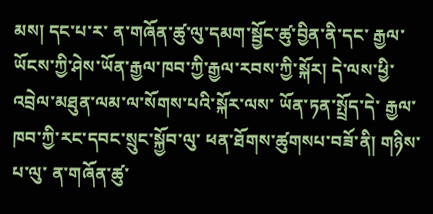མས། དང་པ་ར་ ན་གཞོན་ཚུ་ལུ་དམག་སྦྱོང་ཚུ་བྱིན་ནི་དང་ རྒྱལ་ཡོངས་ཀྱི་ཤེས་ཡོན་རྒྱལ་ཁབ་ཀྱི་རྒྱལ་རབས་ཀྱི་སྐོར། དེ་ལས་ཕྱི་འབྲེལ་མཐུན་ལམ་ལ་སོགས་པའི་སྐོར་ལས་ ཡོན་ཏན་སྤྲོད་དེ་ རྒྱལ་ཁབ་ཀྱི་རང་དབང་སྲུང་སྐྱོབ་ལུ་ ཕན་ཐོགས་ཚུགསཔ་བཟོ་ནི། གཉིས་པ་ལུ་ ན་གཞོན་ཚུ་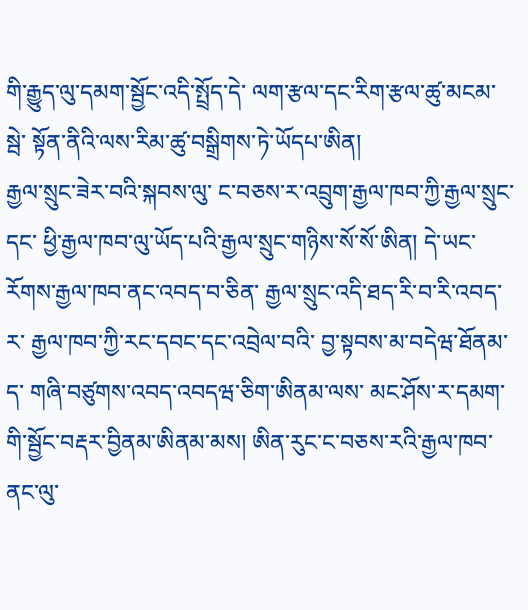གི་རྒྱུད་ལུ་དམག་སྦྱོང་འདི་སྤྲོད་དེ་ ལག་རྩལ་དང་རིག་རྩལ་ཚུ་མངམ་སྦེ་ སྟོན་ནིའི་ལས་རིམ་ཚུ་བསྒྲིགས་ཏེ་ཡོདཔ་ཨིན།
རྒྱལ་སྲུང་ཟེར་བའི་སྐབས་ལུ་ ང་བཅས་ར་འབྲུག་རྒྱལ་ཁབ་ཀྱི་རྒྱལ་སྲུང་དང་ ཕྱི་རྒྱལ་ཁབ་ལུ་ཡོད་པའི་རྒྱལ་སྲུང་གཉིས་སོ་སོ་ཨིན། དེ་ཡང་ རོགས་རྒྱལ་ཁབ་ནང་འབད་བ་ཅིན་ རྒྱལ་སྲུང་འདི་ཐད་རི་བ་རི་འབད་ར་ རྒྱལ་ཁབ་ཀྱི་རང་དབང་དང་འབྲེལ་བའི་ བྱ་སྟབས་མ་བདེཝ་ཐོནམ་ད་ གཞི་བཙུགས་འབད་འབདཝ་ཅིག་ཨིནམ་ལས་ མང་ཤོས་ར་དམག་གི་སྦྱོང་བརྡར་བྱིནམ་ཨིནམ་མས། ཨིན་རུང་ང་བཅས་རའི་རྒྱལ་ཁབ་ནང་ལུ་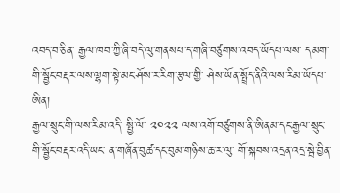འབད་བ་ཅིན་ རྒྱལ་ཁབ་ཀྱི་ཞི་བདེ་ལུ་གནསཔ་ད་གཞི་བཙུགས་འབད་ཡོདཔ་ལས་ དམག་གི་སྦྱོང་བརྡར་ལས་ལྷག་སྟེ་མང་ཤོས་ར་རིག་རྩལ་གྱི་ ཤེས་ཡོན་སྤྲོད་ནིའི་ལས་རིམ་ཡོདཔ་ཨིན།
རྒྱལ་སྲུང་གི་ལས་རིམ་འདི་ སྤྱི་ལོ་ ༢༠༢༢ ལས་འགོ་བཙུགས་ནི་ཨིནམ་དང་རྒྱལ་སྲུང་གི་སྦྱོང་བརྡར་འདི་ཡང་ ན་གཞོན་བུཚ་དང་བུམ་གཉིས་ཆ་ར་ལུ་ གོ་སྐབས་འདྲན་འདྲ་སྦེ་བྱིན་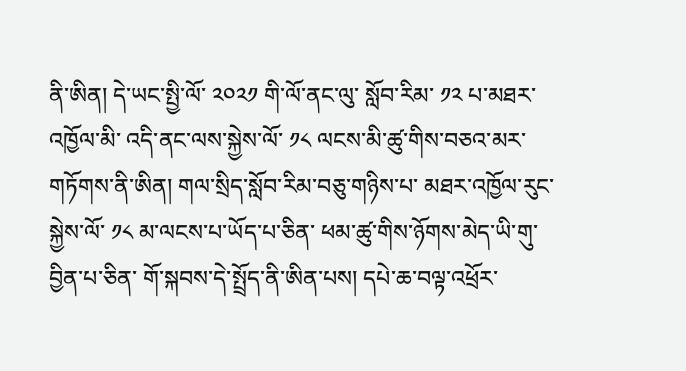ནི་ཨིན། དེ་ཡང་སྤྱི་ལོ་ ༢༠༢༡ གི་ལོ་ནང་ལུ་ སློབ་རིམ་ ༡༢ པ་མཐར་འཁྱོལ་མི་ འདི་ནང་ལས་སྐྱེས་ལོ་ ༡༨ ལངས་མི་ཚུ་གིས་བཅའ་མར་གཏོགས་ནི་ཨིན། གལ་སྲིད་སློབ་རིམ་བཅུ་གཉིས་པ་ མཐར་འཁྱོལ་རུང་སྐྱེས་ལོ་ ༡༨ མ་ལངས་པ་ཡོད་པ་ཅིན་ ཕམ་ཚུ་གིས་ཉོགས་མེད་ཡི་གུ་བྱིན་པ་ཅིན་ གོ་སྐབས་དེ་སྤྲོད་ནི་ཨིན་པས། དཔེ་ཆ་བལྟ་འཕྲོར་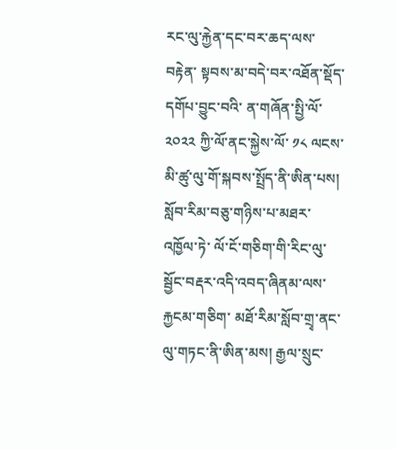རང་ལུ་རྐྱེན་དང་བར་ཆད་ལས་བརྟེན་ སྟབས་མ་བདེ་བར་འཐོན་སྡོད་དགོཔ་བྱུང་བའི་ ན་གཞོན་སྤྱི་ལོ་ ༢༠༢༢ ཀྱི་ལོ་ནང་སྐྱེས་ལོ་ ༡༨ ལངས་མི་ཚུ་ལུ་གོ་སྐབས་སྤྲོད་ནི་ཨིན་པས། སློབ་རིམ་བཅུ་གཉིས་པ་མཐར་འཁྱོལ་ཏེ་ ལོ་ངོ་གཅིག་གི་རིང་ལུ་སྦྱོང་བརྡར་འདི་འབད་ཞིནམ་ལས་རྐྱངམ་གཅིག་ མཐོ་རིམ་སློབ་གྲྭ་ནང་ལུ་གཏང་ནི་ཨིན་མས། རྒྱལ་སྲུང་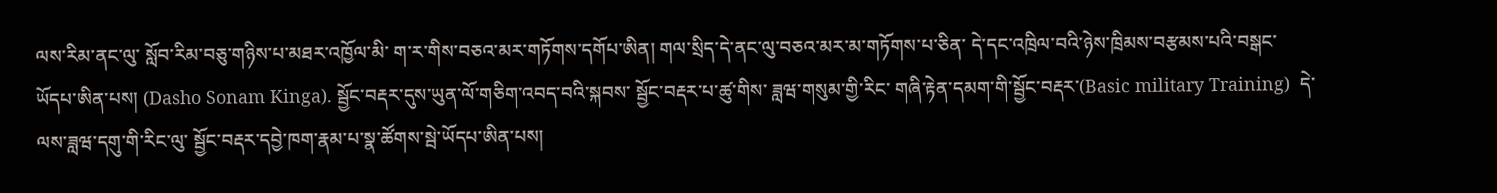ལས་རིམ་ནང་ལུ་ སློབ་རིམ་བཅུ་གཉིས་པ་མཐར་འཁྱོལ་མི་ ག་ར་གིས་བཅའ་མར་གཏོགས་དགོཔ་ཨིན། གལ་སྲིད་དེ་ནང་ལུ་བཅའ་མར་མ་གཏོགས་པ་ཅིན་ དེ་དང་འཁྲིལ་བའི་ཉེས་ཁྲིམས་བརྩམས་པའི་བསྒང་ཡོདཔ་ཨིན་པས། (Dasho Sonam Kinga). སྦྱོང་བརྡར་དུས་ཡུན་ལོ་གཅིག་འབད་བའི་སྐབས་ སྦྱོང་བརྡར་པ་ཚུ་གིས་ ཟླཝ་གསུམ་གྱི་རིང་ གཞི་རྟེན་དམག་གི་སྦྱོང་བརྡར་(Basic military Training)  དེ་ལས་ཟླཝ་དགུ་གི་རིང་ལུ་ སྦྱོང་བརྡར་དབྱེ་ཁག་རྣམ་པ་སྣ་ཚོགས་སྦེ་ཡོདཔ་ཨིན་པས།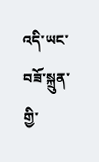འདི་ཡང་བཟོ་སྐྲུན་གྱི་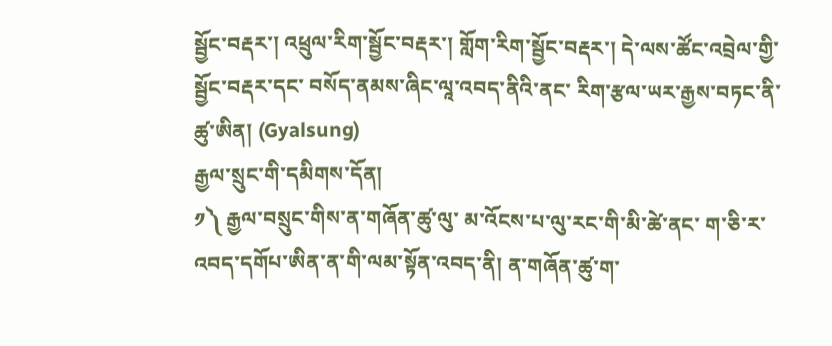སྦྱོང་བརྡར་། འཕྲུལ་རིག་སྦྱོང་བརྡར་། གློག་རིག་སྦྱོང་བརྡར་། དེ་ལས་ཚོང་འབྲེལ་གྱི་སྦྱོང་བརྡར་དང་ བསོད་ནམས་ཞིང་ལཱ་འབད་ནིའི་ནང་ རིག་རྩལ་ཡར་རྒྱས་བཏང་ནི་ཚུ་ཨིན། (Gyalsung)
རྒྱལ་སྲུང་གི་དམིགས་དོན།
༡༽ རྒྱལ་བསྲུང་གིས་ན་གཞོན་ཚུ་ལུ་ མ་འོངས་པ་ལུ་རང་གི་མི་ཚེ་ནང་ ག་ཅི་ར་འབད་དགོཔ་ཨིན་ན་གི་ལམ་སྟོན་འབད་ནི། ན་གཞོན་ཚུ་ག་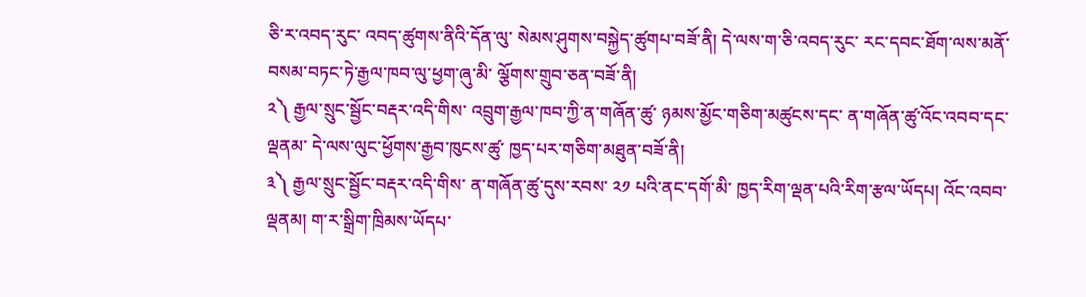ཅི་ར་འབད་རུང་ འབད་ཚུགས་ནིའི་དོན་ལུ་ སེམས་ཤུགས་བསྐྱེད་ཚུགཔ་བཟོ་ནི། དེ་ལས་ག་ཅི་འབད་རུང་ རང་དབང་ཐོག་ལས་མནོ་བསམ་བཏང་ཏེ་རྒྱལ་ཁབ་ལུ་ཕྱག་ཞུ་མི་ ལྕོགས་གྲུབ་ཅན་བཟོ་ནི།
༢༽ རྒྱལ་སྲུང་སྦྱོང་བརྡར་འདི་གིས་ འབྲུག་རྒྱལ་ཁབ་ཀྱི་ན་གཞོན་ཚུ་ ཉམས་མྱོང་གཅིག་མཚུངས་དང་ ན་གཞོན་ཚུ་འོང་འབབ་དང་ལྡནམ་ དེ་ལས་ལུང་ཕྱོགས་རྒྱབ་ཁུངས་ཚུ་ ཁྱད་པར་གཅིག་མཐུན་བཟོ་ནི།
༣༽ རྒྱལ་སྲུང་སྦྱོང་བརྡར་འདི་གིས་ ན་གཞོན་ཚུ་དུས་རབས་ ༢༡ པའི་ནང་དགོ་མི་ ཁྱད་རིག་ལྡན་པའི་རིག་རྩལ་ཡོདཔ། འོང་འབབ་ལྡནམ། ག་ར་སྒྲིག་ཁྲིམས་ཡོདཔ་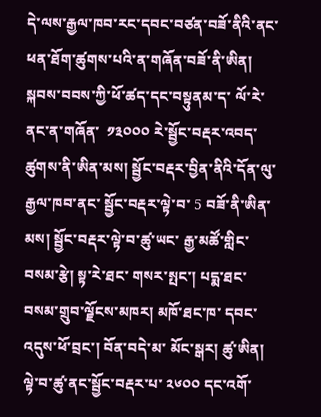དེ་ལས་རྒྱལ་ཁབ་རང་དབང་བཙན་བཟོ་ནིའི་ནང་ ཕན་ཐོག་ཚུགས་པའི་ན་གཞོན་བཟོ་ནི་ཨིན།
སྐབས་བབས་ཀྱི་ཕོ་ཚད་དང་བསྟུནམ་ད་ ལོ་རེ་ནང་ན་གཞོན་  ༡༣༠༠༠ རེ་སྦྱོང་བརྡར་འབད་ཚུགས་ནི་ཨིན་མས། སྦྱོང་བརྡར་བྱིན་ནིའི་དོན་ལུ་རྒྱལ་ཁབ་ནང་ སྦྱོང་བརྡར་ལྟེ་བ་ 5 བཟོ་ནི་ཨིན་མས། སྦྱོང་བརྡར་ལྟེ་བ་ཚུ་ཡང་ རྒྱ་མཚོ་གླིང་  བསམ་རྩེ། སྟ་རེ་ཐང་ གསར་སྤང་། པདྨ་ཐང་  བསམ་གྲུབ་ལྗོངས་མཁར། མཁོ་ཐང་ཁ་ དབང་འདུས་ཕོ་བྲང་། བོན་བདེ་མ་ མོང་སྒར། ཚུ་ཨིན། ལྟེ་བ་ཚུ་ནང་སྦྱོང་བརྡར་པ་ ༢༦༠༠ དང་འགོ་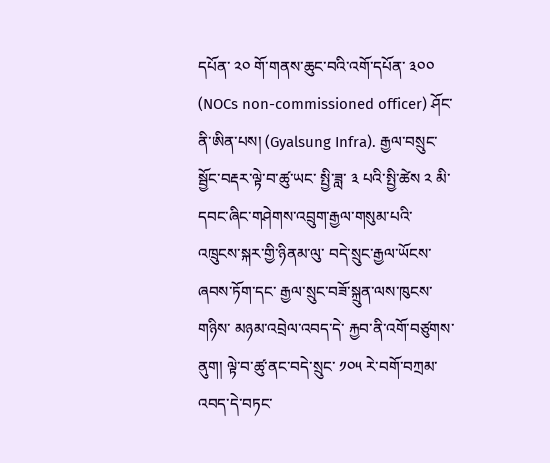དཔོན་ ༢༠ གོ་གནས་ཆུང་བའི་འགོ་དཔོན་ ༣༠༠ (NOCs non-commissioned officer) ཤོང་ནི་ཨིན་པས། (Gyalsung Infra). རྒྱལ་བསྲུང་སྦྱོང་བརྡར་ལྟེ་བ་ཚུ་ཡང་ སྤྱི་ཟླ་ ༣ པའི་སྤྱི་ཚེས ༢ མི་དབང་ཞིང་གཤེགས་འབྲུག་རྒྱལ་གསུམ་པའི་འཁྲུངས་སྐར་གྱི་ཉིནམ་ལུ་ བདེ་སྲུང་རྒྱལ་ཡོངས་ཞབས་ཏོག་དང་ རྒྱལ་སྲུང་བཟོ་སྐྲུན་ལས་ཁུངས་གཉིས་ མཉམ་འབྲེལ་འབད་དེ་ རྐྱབ་ནི་འགོ་བཙུགས་ནུག། ལྟེ་བ་ཚུ་ནང་བདེ་སྲུང་ ༡༠༥ རེ་བགོ་བཀྲམ་འབད་དེ་བཏང་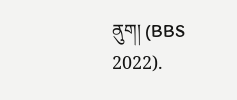ནུག། (BBS 2022).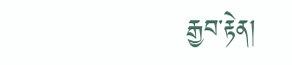རྒྱབ་རྟེན།